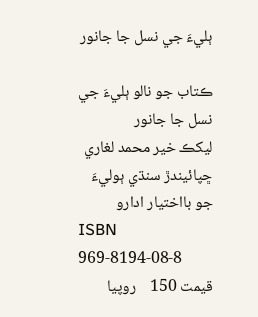ٻليءَ جي نسل جا جانور

ڪتاب جو نالو ٻليءَ جي نسل جا جانور
ليکڪ خير محمد لغاري
ڇپائيندڙ سنڌي ٻوليءَ جو بااختيار ادارو
ISBN 969-8194-08-8
قيمت 150    روپيا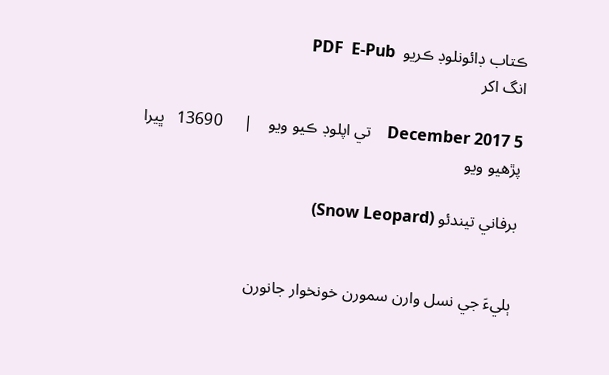ڪتاب ڊائونلوڊ ڪريو  PDF  E-Pub
انگ اکر

5 December 2017    تي اپلوڊ ڪيو ويو    |     13690   ڀيرا پڙهيو ويو

برفاني تيندئو (Snow Leopard)


ٻليءَ جي نسل وارن سمورن خونخوار جانورن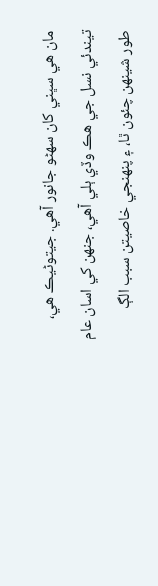مان هي سڀني کان سهڻو جانور آهي. جيتوڻيڪ هي، تيندئي نسل جي هڪ وڏي ٻلي آهي، جنهن کي اسان عام طور شينهن چئون ٿا، ۽ پنهنجي خاصيتن سبب الڳ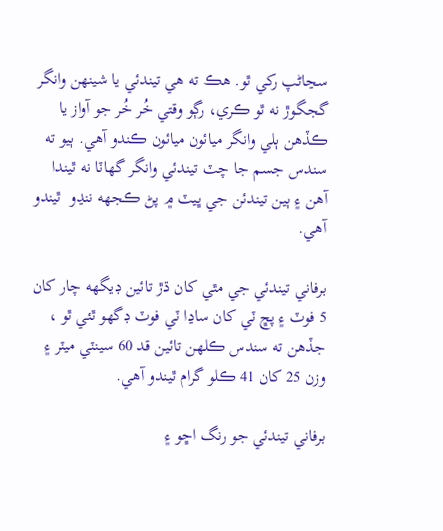سڃاڻپ رکي ٿو. هڪ ته هي تيندئي يا شينهن وانگر گجگوڙ نه ٿو ڪري، رڳو وقتي خُر خُر جو آواز يا ڪڏهن ٻلي وانگر ميائون ميائون ڪندو آهي. ٻيو ته سندس جسم جا چٽ تيندئي وانگر گهاٽا نه ٿيندا آهن ۽ ٻين تيندئن جي ڀيٽ ۾ پڻ ڪجهه ننڍو  ٿيندو آهي.

برفاني تيندئي جي مٿي کان ڌڙ تائين ڊيگهه چار کان 5 فوٽ ۽ پڇ ٽي کان ساڍا ٽي فوٽ ڊگهو ٿئي ٿو ، جڏهن ته سندس ڪلهن تائين قد 60 سينٽي ميٽر ۽ وزن 25 کان 41 ڪلو گرام ٿيندو آهي.

برفاني تيندئي جو رنگ اڇو ۽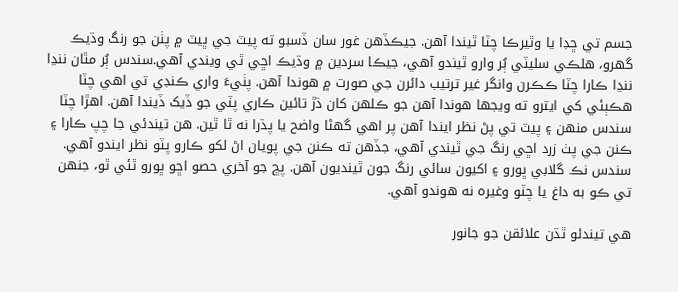جسم تي ڇڊا يا وٿيرڪا چٽا ٿيندا آهن. جيڪڏهن غور سان ڏسبو ته پيٽ جي ڀيٽ ۾ پٺن جو رنگ وڌيڪ گهرو، هلڪي سليٽي ٻُر وارو ٿيندو آهي، جيڪا سردين ۾ وڌيڪ اڇي ٿي ويندي آهي.سندس ٻُر مٿان ننڍا ننڍا ڪارا چٽا ڪڪرن وانگر غير ترتيب دائرن جي صورت ۾ هوندا آهن. پٺيءَ واري ڪنڊي تي اهي چٽا هڪٻئي کي ايترو ته ويجها هوندا آهن جو ڪلهن کان ڌڙ تائين ڪاري پٽي جو ڏيک ڏيندا آهن. اهڙا چٽا سندس منهن ۽ پيٽ تي پڻ نظر ايندا آهن پر اهي گهڻا واضح يا پڌرا نه ٿا ٿين. هن تيندئي جا چپ ڪارا ۽ ڪنن جي پٺ زرد اڇي رنگ جي ٿيندي آهي، جڏهن ته ڪنن جي پويان اڻ لکو ڪارو پٽو نظر ايندو آهي. سندس نڪ گلابي ڀورو ۽ اکيون سائي رنگ جون ٿينديون آهن. پڇ جو آخري حصو اڇو ڀورو ٿئي ٿو، جنهن تي ڪو به داغ يا چٽو وغيره نه هوندو آهي.

هي تيندئو ٿڌن علائقن جو جانور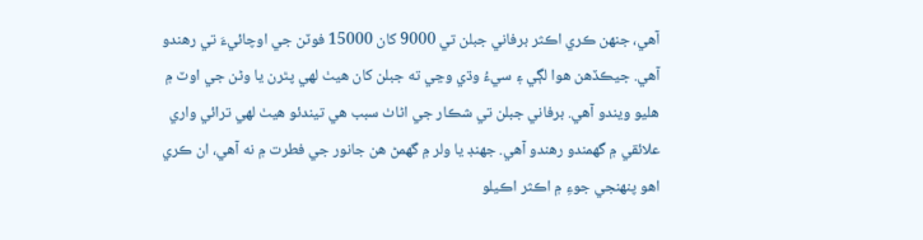آهي، جنهن ڪري اڪثر برفاني جبلن تي 9000 کان 15000 فوٽن جي اوچائيءَ تي رهندو آهي. جيڪڏهن هوا لڳي ۽ سيءُ وڌي وڃي ته جبلن کان هيٺ لهي پٿرن يا وڻن جي اوٽ ۾ هليو ويندو آهي. برفاني جبلن تي شڪار جي اڻاٺ سبب هي تيندئو هيٺ لهي ترائي واري علائقي ۾ گهمندو رهندو آهي. جهنڊ يا ولر ۾ گهمڻ هن جانور جي فطرت ۾ نه آهي، ان ڪري اهو پنهنجي جوءِ ۾ اڪثر اڪيلو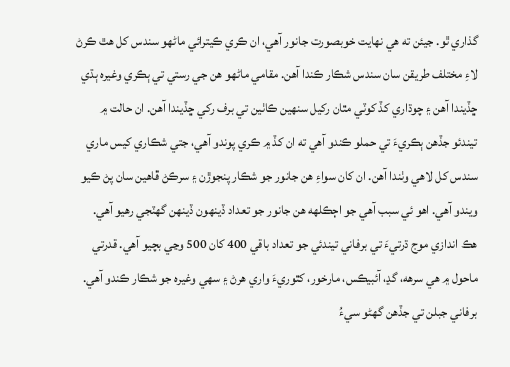گذاري ٿو. جيئن ته هي نهايت خوبصورت جانور آهي، ان ڪري ڪيترائي ماڻهو سندس کل هٿ ڪرڻ لاءِ مختلف طريقن سان سندس شڪار ڪندا آهن. مقامي ماڻهو هن جي رستي تي ٻڪري وغيره ٻڌي ڇڏيندا آهن ۽ چوڌاري کڏ کوٽي مٿان رکيل سنهين ڪاٺين تي برف رکي ڇڏيندا آهن. ان حالت ۾ تيندئو جڏهن ٻڪريءَ تي حملو ڪندو آهي ته ان کڏ ۾ ڪري پوندو آهي، جتي شڪاري کيس ماري سندس کل لاهي وٺندا آهن. ان کان سواءِ هن جانور جو شڪار پنجوڙن ۽ سرڪڻ ڦاهين سان پڻ ڪيو ويندو آهي. اهو ئي سبب آهي جو اڄڪلهه هن جانور جو تعداد ڏينهون ڏينهن گهٽجي رهيو آهي. هڪ اندازي موج ڌرتيءَ تي برفاني تيندئي جو تعداد باقي 400 کان 500 وڃي بچيو آهي. قدرتي ماحول ۾ هي سرهه، گڍ، آئبيڪس، مارخور، کٿوريءَ واري هرڻ ۽ سهي وغيره جو شڪار ڪندو آهي. برفاني جبلن تي جڏهن گهڻو سيءُ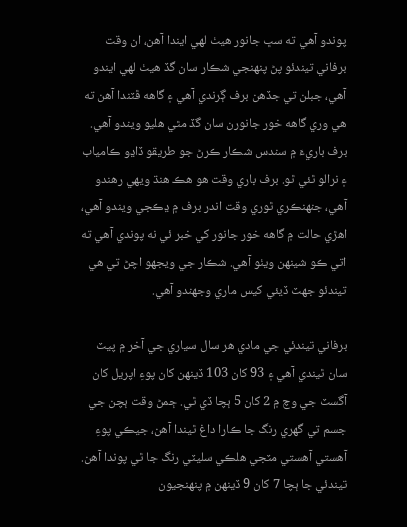پوندو آهي ته سڀ جانور هيٺ لهي ايندا آهن، ان وقت برفاني تيندئو پڻ پنهنجي شڪار سان گڏ هيٺ لهي ايندو آهي، جبلن تي جڏهن برف ڳرندي آهي ۽ گاهه ڦٽندا آهن ته هي وري گاهه خور جانورن سان گڏ مٿي هليو ويندو آهي. برف باريءَ ۾ سندس شڪار ڪرڻ جو طريقو ڏاڍو ڪامياب ۽ نرالو ٿئي ٿو. برف باري وقت هو هڪ هنڌ ويهي رهندو آهي، جنهنڪري ٿوري وقت اندر برف ۾ ڍڪجي ويندو آهي، اهڙي حالت ۾ گاهه خور جانور کي خبر ئي نه پوندي آهي ته اتي ڪو شينهن ويٺو آهي. شڪار جي ويجهو اچڻ تي هي تيندئو جهٽ ڏيئي کيس ماري وجهندو آهي.

برفاني تيندئي جي مادي هر سال سياري جي آخر ۾ پيٽ سان ٿيندي آهي ۽ 93 کان 103 ڏينهن کان پوءِ اپريل کان آگسٽ جي وچ ۾ 2 کان 5 ٻچا ڏي ٿي. ڄمڻ وقت ٻچن جي جسم تي گهري رنگ جا ڪارا داغ ٿيندا آهن، جيڪي پوءِ آهستي آهستي مٽجي هلڪي سليٽي رنگ جا ٿي پوندا آهن. تيندئي جا ٻچا 7 کان 9 ڏينهن ۾ پنهنجيون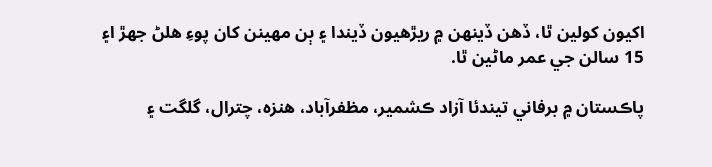اکيون کولين ٿا، ڏهن ڏينهن ۾ ريڙهيون ڏيندا ۽ ٻن مهينن کان پوءِ هلڻ جهڙ ا۽ 15 سالن جي عمر ماڻين ٿا.

پاڪستان ۾ برفاني تيندئا آزاد ڪشمير، مظفرآباد، هنزه، چترال، گلگت ۽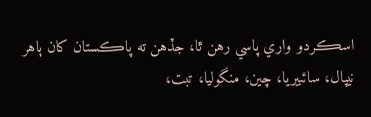اسڪردو واري پاسي رهن ٿا، جڏهن ته پاڪستان کان ٻاهر نيپال، سائبيريا، چين، منگوليا، تبت،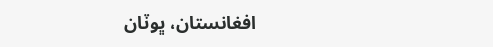افغانستان، ڀوٽان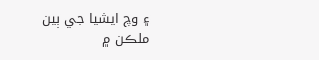۽ وچ ايشيا جي ٻين ملڪن ۾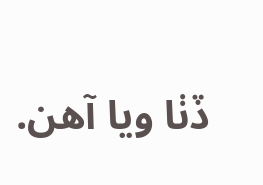ڏٺا ويا آهن.